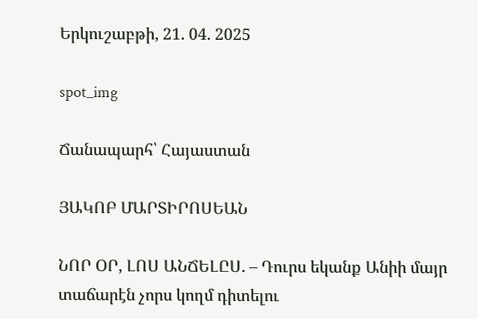Երկուշաբթի, 21. 04. 2025

spot_img

Ճանապարհ՝ Հայաստան

ՅԱԿՈԲ ՄԱՐՏԻՐՈՍԵԱՆ

ՆՈՐ ՕՐ, ԼՈՍ ԱՆՃԵԼԸՍ. – Դուրս եկանք Անիի մայր տաճարէն չորս կողմ դիտելու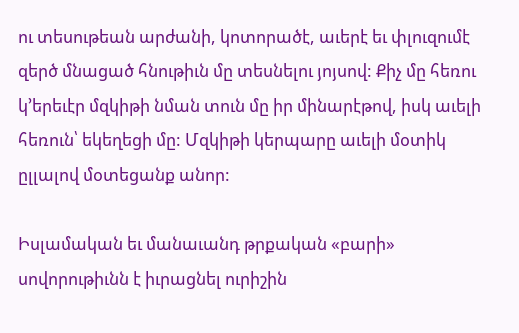ու տեսութեան արժանի, կոտորածէ, աւերէ եւ փլուզումէ զերծ մնացած հնութիւն մը տեսնելու յոյսով: Քիչ մը հեռու կ՚երեւէր մզկիթի նման տուն մը իր մինարէթով, իսկ աւելի հեռուն՝ եկեղեցի մը: Մզկիթի կերպարը աւելի մօտիկ ըլլալով մօտեցանք անոր:

Իսլամական եւ մանաւանդ թրքական «բարի» սովորութիւնն է իւրացնել ուրիշին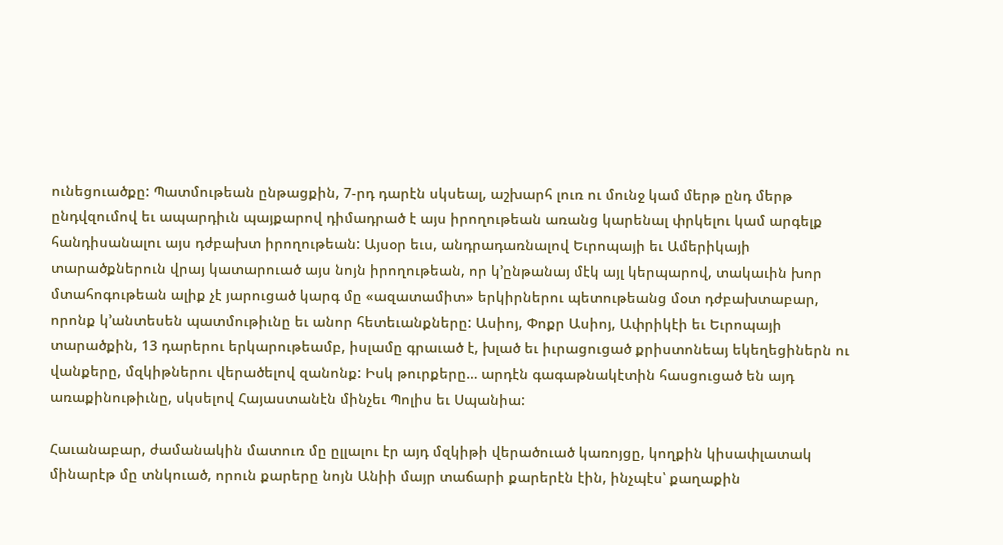ունեցուածքը: Պատմութեան ընթացքին, 7-րդ դարէն սկսեալ, աշխարհ լուռ ու մունջ կամ մերթ ընդ մերթ ընդվզումով եւ ապարդիւն պայքարով դիմադրած է այս իրողութեան առանց կարենալ փրկելու կամ արգելք հանդիսանալու այս դժբախտ իրողութեան: Այսօր եւս, անդրադառնալով Եւրոպայի եւ Ամերիկայի տարածքներուն վրայ կատարուած այս նոյն իրողութեան, որ կ՚ընթանայ մէկ այլ կերպարով, տակաւին խոր մտահոգութեան ալիք չէ յարուցած կարգ մը «ազատամիտ» երկիրներու պետութեանց մօտ դժբախտաբար, որոնք կ՚անտեսեն պատմութիւնը եւ անոր հետեւանքները: Ասիոյ, Փոքր Ասիոյ, Ափրիկէի եւ Եւրոպայի տարածքին, 13 դարերու երկարութեամբ, իսլամը գրաւած է, խլած եւ իւրացուցած քրիստոնեայ եկեղեցիներն ու վանքերը, մզկիթներու վերածելով զանոնք: Իսկ թուրքերը… արդէն գագաթնակէտին հասցուցած են այդ առաքինութիւնը, սկսելով Հայաստանէն մինչեւ Պոլիս եւ Սպանիա:

Հաւանաբար, ժամանակին մատուռ մը ըլլալու էր այդ մզկիթի վերածուած կառոյցը, կողքին կիսափլատակ մինարէթ մը տնկուած, որուն քարերը նոյն Անիի մայր տաճարի քարերէն էին, ինչպէս՝ քաղաքին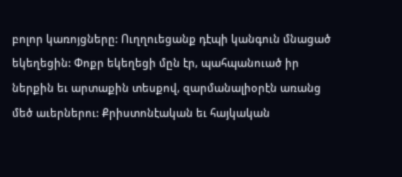բոլոր կառոյցները: Ուղղուեցանք դէպի կանգուն մնացած եկեղեցին: Փոքր եկեղեցի մըն էր, պահպանուած իր ներքին եւ արտաքին տեսքով, զարմանալիօրէն առանց մեծ աւերներու: Քրիստոնէական եւ հայկական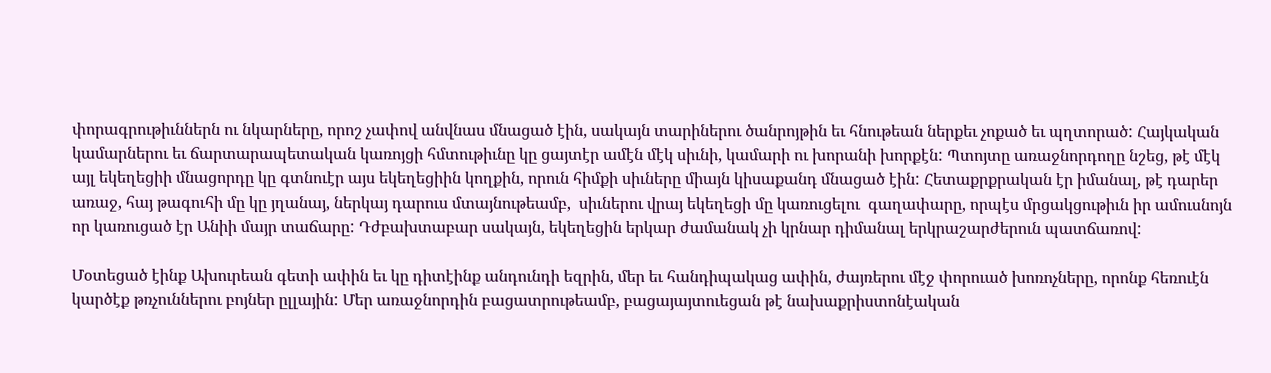փորագրութիւններն ու նկարները, որոշ չափով անվնաս մնացած էին, սակայն տարիներու ծանրոյթին եւ հնութեան ներքեւ չոքած եւ պղտորած: Հայկական կամարներու եւ ճարտարապետական կառոյցի հմտութիւնը կը ցայտէր ամէն մէկ սիւնի, կամարի ու խորանի խորքէն: Պտոյտը առաջնորդողը նշեց, թէ մէկ այլ եկեղեցիի մնացորդը կը գտնուէր այս եկեղեցիին կողքին, որուն հիմքի սիւները միայն կիսաքանդ մնացած էին: Հետաքրքրական էր իմանալ, թէ դարեր առաջ, հայ թագուհի մը կը յղանայ, ներկայ դարուս մտայնութեամբ,  սիւներու վրայ եկեղեցի մը կառուցելու  գաղափարը, որպէս մրցակցութիւն իր ամուսնոյն որ կառուցած էր Անիի մայր տաճարը: Դժբախտաբար սակայն, եկեղեցին երկար ժամանակ չի կրնար դիմանալ երկրաշարժերուն պատճառով:

Մօտեցած էինք Ախուրեան գետի ափին եւ կը դիտէինք անդունդի եզրին, մեր եւ հանդիպակաց ափին, ժայռերու մէջ փորուած խոռոչները, որոնք հեռուէն կարծէք թռչուններու բոյներ ըլլային: Մեր առաջնորդին բացատրութեամբ, բացայայտուեցան թէ նախաքրիստոնէական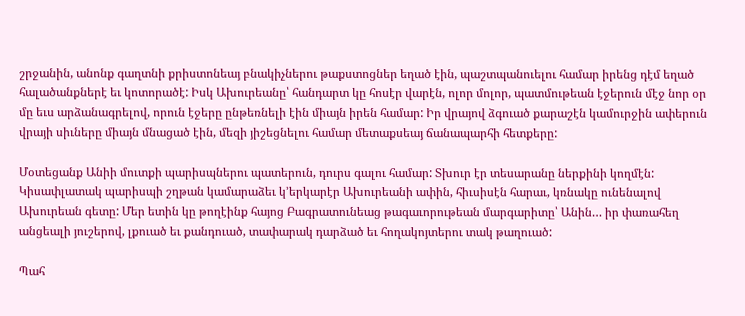շրջանին, անոնք գաղտնի քրիստոնեայ բնակիչներու թաքստոցներ եղած էին, պաշտպանուելու համար իրենց դէմ եղած հալածանքներէ եւ կոտորածէ: Իսկ Ախուրեանը՝ հանդարտ կը հոսէր վարէն, ոլոր մոլոր, պատմութեան էջերուն մէջ նոր օր մը եւս արձանագրելով, որուն էջերը ընթեռնելի էին միայն իրեն համար: Իր վրայով ձգուած քարաշէն կամուրջին ափերուն վրայի սիւները միայն մնացած էին, մեզի յիշեցնելու համար մետաքսեայ ճանապարհի հետքերը:

Մօտեցանք Անիի մուտքի պարիսպներու պատերուն, դուրս գալու համար: Տխուր էր տեսարանը ներքինի կողմէն: Կիսափլատակ պարիսպի շղթան կամարաձեւ կ՚երկարէր Ախուրեանի ափին, հիւսիսէն հարաւ, կռնակը ունենալով Ախուրեան գետը: Մեր ետին կը թողէինք հայոց Բագրատունեաց թագաւորութեան մարգարիտը՝ Անին… իր փառահեղ անցեալի յուշերով, լքուած եւ քանդուած, տափարակ դարձած եւ հողակոյտերու տակ թաղուած:

Պահ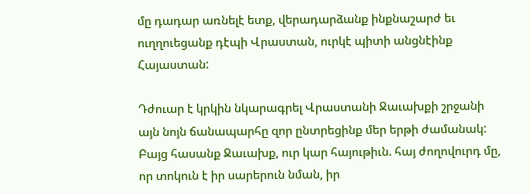մը դադար առնելէ ետք, վերադարձանք ինքնաշարժ եւ ուղղուեցանք դէպի Վրաստան, ուրկէ պիտի անցնէինք Հայաստան:

Դժուար է կրկին նկարագրել Վրաստանի Ջաւախքի շրջանի այն նոյն ճանապարհը զոր ընտրեցինք մեր երթի ժամանակ: Բայց հասանք Ջաւախք, ուր կար հայութիւն. հայ ժողովուրդ մը, որ տոկուն է իր սարերուն նման, իր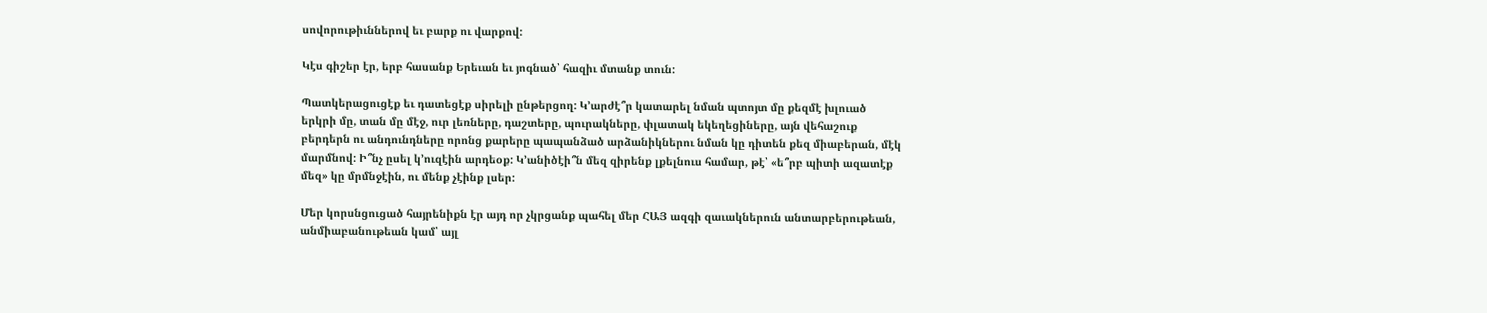սովորութիւններով եւ բարք ու վարքով:

Կէս գիշեր էր, երբ հասանք Երեւան եւ յոգնած՝ հազիւ մտանք տուն:

Պատկերացուցէք եւ դատեցէք սիրելի ընթերցող: Կ՚արժէ՞ր կատարել նման պտոյտ մը քեզմէ խլուած երկրի մը, տան մը մէջ, ուր լեռները, դաշտերը, պուրակները, փլատակ եկեղեցիները, այն վեհաշուք բերդերն ու անդունդները որոնց քարերը պապանձած արձանիկներու նման կը դիտեն քեզ միաբերան, մէկ մարմնով: Ի՞նչ ըսել կ՚ուզէին արդեօք: Կ՚անիծէի՞ն մեզ զիրենք լքելնուս համար, թէ՝ «ե՞րբ պիտի ազատէք մեզ» կը մրմնջէին, ու մենք չէինք լսեր:

Մեր կորսնցուցած հայրենիքն էր այդ որ չկրցանք պահել մեր ՀԱՅ ազգի զաւակներուն անտարբերութեան, անմիաբանութեան կամ՝ այլ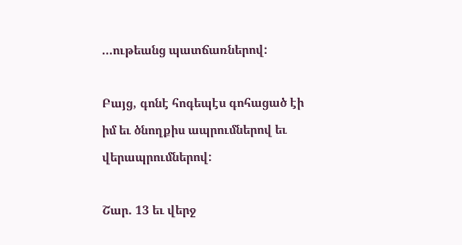…ութեանց պատճառներով:

Բայց, գոնէ հոգեպէս գոհացած էի իմ եւ ծնողքիս ապրումներով եւ վերապրումներով:

Շար. 13 եւ վերջ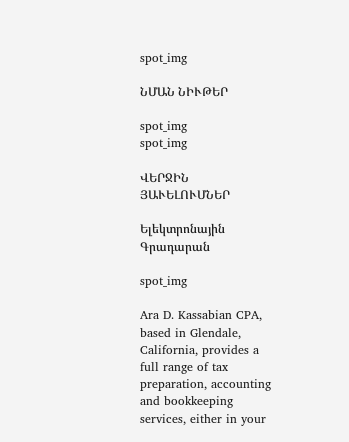spot_img

ՆՄԱՆ ՆԻՒԹԵՐ

spot_img
spot_img

ՎԵՐՋԻՆ ՅԱՒԵԼՈՒՄՆԵՐ

Ելեկտրոնային Գրադարան

spot_img

Ara D. Kassabian CPA, based in Glendale, California, provides a full range of tax preparation, accounting and bookkeeping services, either in your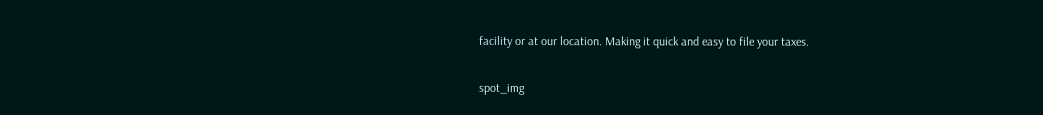facility or at our location. Making it quick and easy to file your taxes.

spot_img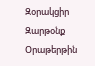Զօրակցիր Զարթօնք Օրաթերթին